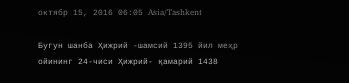октябр 15, 2016 06:05 Asia/Tashkent

Бугун шанба Ҳижрий -шамсий 1395 йил меҳр ойининг 24-чиси Ҳижрий- қамарий 1438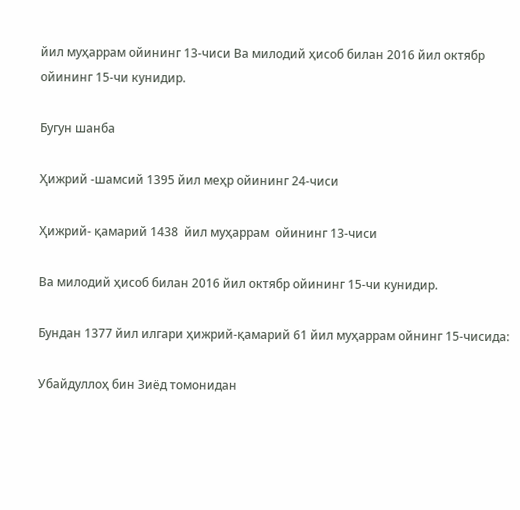йил муҳаррам ойининг 13-чиси Ва милодий ҳисоб билан 2016 йил октябр ойининг 15-чи кунидир.

Бугун шанба

Ҳижрий -шамсий 1395 йил меҳр ойининг 24-чиси

Ҳижрий- қамарий 1438  йил муҳаррам  ойининг 13-чиси

Ва милодий ҳисоб билан 2016 йил октябр ойининг 15-чи кунидир.

Бундан 1377 йил илгари ҳижрий-қамарий 61 йил муҳаррам ойнинг 15-чисида:

Убайдуллоҳ бин Зиёд томонидан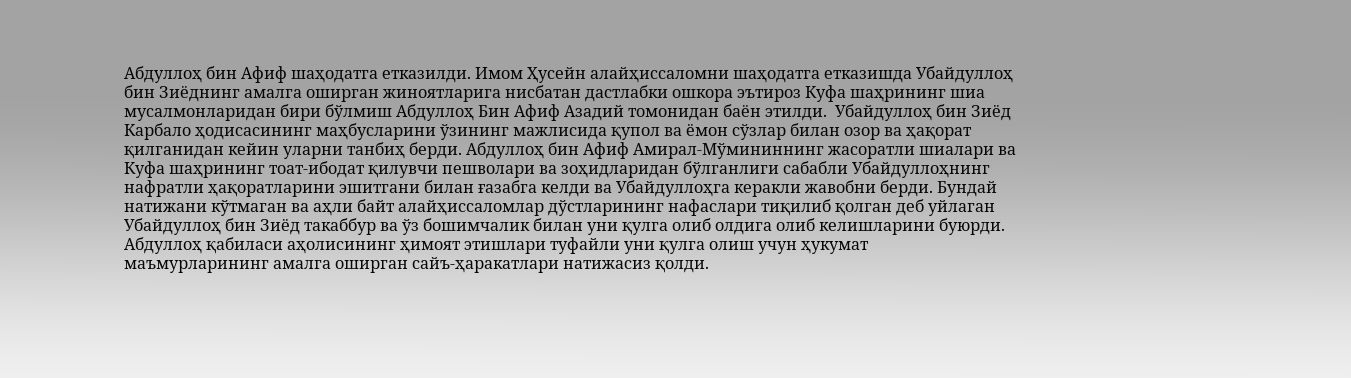Абдуллоҳ бин Афиф шаҳодатга етказилди. Имом Ҳусейн алайҳиссаломни шаҳодатга етказишда Убайдуллоҳ бин Зиёднинг амалга оширган жиноятларига нисбатан дастлабки ошкора эътироз Куфа шаҳрининг шиа мусалмонларидан бири бўлмиш Абдуллоҳ Бин Афиф Азадий томонидан баён этилди.  Убайдуллоҳ бин Зиёд Карбало ҳодисасининг маҳбусларини ўзининг мажлисида қупол ва ёмон сўзлар билан озор ва ҳақорат қилганидан кейин уларни танбиҳ берди. Абдуллоҳ бин Афиф Амирал-Мўмининнинг жасоратли шиалари ва Куфа шаҳрининг тоат-ибодат қилувчи пешволари ва зоҳидларидан бўлганлиги сабабли Убайдуллоҳнинг нафратли ҳақоратларини эшитгани билан ғазабга келди ва Убайдуллоҳга керакли жавобни берди. Бундай натижани кўтмаган ва аҳли байт алайҳиссаломлар дўстларининг нафаслари тиқилиб қолган деб уйлаган Убайдуллоҳ бин Зиёд такаббур ва ўз бошимчалик билан уни қулга олиб олдига олиб келишларини буюрди. Абдуллоҳ қабиласи аҳолисининг ҳимоят этишлари туфайли уни қулга олиш учун ҳукумат маъмурларининг амалга оширган сайъ-ҳаракатлари натижасиз қолди.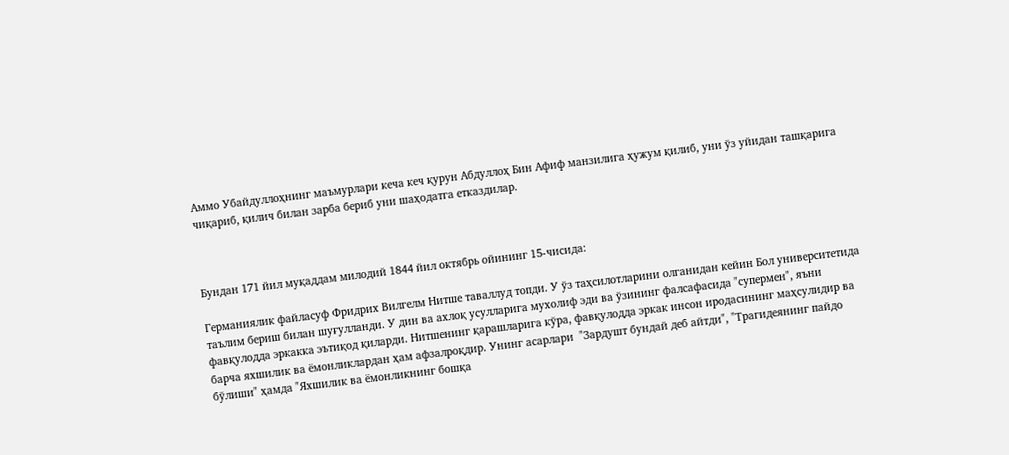Аммо Убайдуллоҳнинг маъмурлари кеча кеч қурун Абдуллоҳ Бин Афиф манзилига ҳужум қилиб, уни ўз уйидан ташқарига чиқариб, қилич билан зарба бериб уни шаҳодатга етказдилар.



Бундан 171 йил муқаддам милодий 1844 йил октябрь ойининг 15-чисида:

Германиялик файласуф Фридрих Вилгелм Нитше таваллуд топди. У ўз таҳсилотларини олганидан кейин Бол университетида таълим бериш билан шуғулланди. У дин ва ахлоқ усулларига мухолиф эди ва ўзининг фалсафасида "супермен", яъни фавқулодда эркакка эътиқод қиларди. Нитшенинг қарашларига кўра, фавқулодда эркак инсон иродасининг маҳсулидир ва барча яхшилик ва ёмонликлардан ҳам афзалроқдир. Унинг асарлари  "Зардушт бундай деб айтди", "Трагидеянинг пайдо бўлиши" ҳамда "Яхшилик ва ёмонликнинг бошқа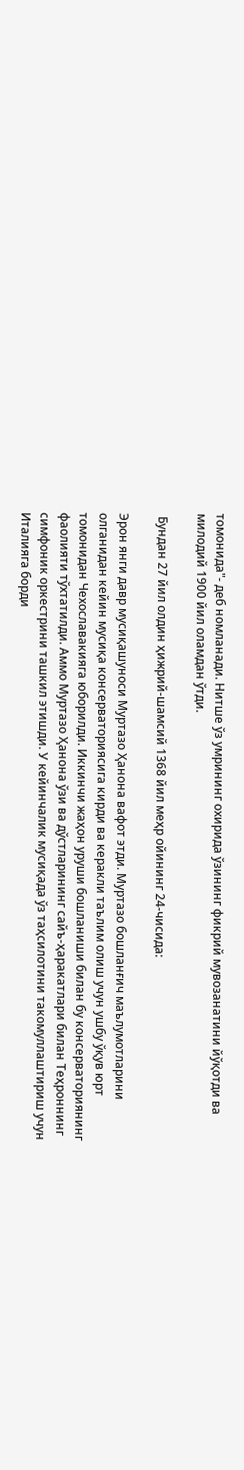томонида"- деб номланади. Нитше ўз умрининг охирида ўзининг фикрий мувозанатини йўқотди ва милодий 1900 йил оламдан ўтди.

 Бундан 27 йил олдин ҳижрий-шамсий 1368 йил меҳр ойининг 24-чисида:

Эрон янги давр мусиқашуноси Муртазо Ҳанона вафот этди. Муртазо бошланғич маълумотларини олганидан кейин мусиқа консерваториясига кирди ва керакли таълим олиш учун ушбу ўқув юрт томонидан Чехославакияга юборилди. Иккинчи жаҳон уруши бошланиши билан бу консерваториянинг фаолияти тўхтатилди. Аммо Муртазо Ҳанона ўзи ва дўстларининг сайъ-ҳаракатлари билан Теҳроннинг симфоник оркестрини ташкил этишди. У кейинчалик мусиқада ўз таҳсилотини такомуллаштириш учун Италияга борди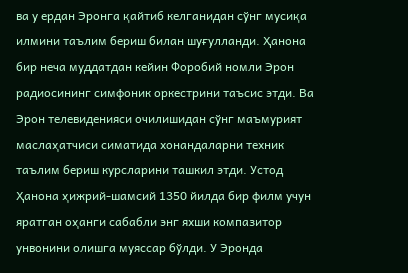ва у ердан Эронга қайтиб келганидан сўнг мусиқа илмини таълим бериш билан шуғулланди. Ҳанона бир неча муддатдан кейин Форобий номли Эрон радиосининг симфоник оркестрини таъсис этди. Ва Эрон телевиденияси очилишидан сўнг маъмурият маслаҳатчиси симатида хонандаларни техник таълим бериш курсларини ташкил этди. Устод Ҳанона ҳижрий-шамсий 1350 йилда бир филм учун яратган оҳанги сабабли энг яхши компазитор унвонини олишга муяссар бўлди. У Эронда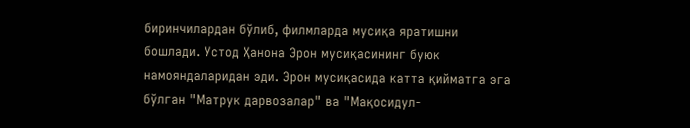биринчилардан бўлиб, филмларда мусиқа яратишни бошлади. Устод Ҳанона Эрон мусиқасининг буюк намояндаларидан эди. Эрон мусиқасида катта қийматга эга бўлган "Матрук дарвозалар" ва "Мақосидул-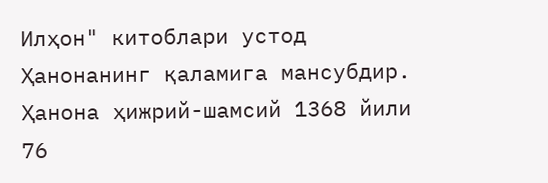Илҳон" китоблари устод Ҳанонанинг қаламига мансубдир. Ҳанона ҳижрий-шамсий 1368 йили 76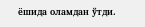ёшида оламдан ўтди.